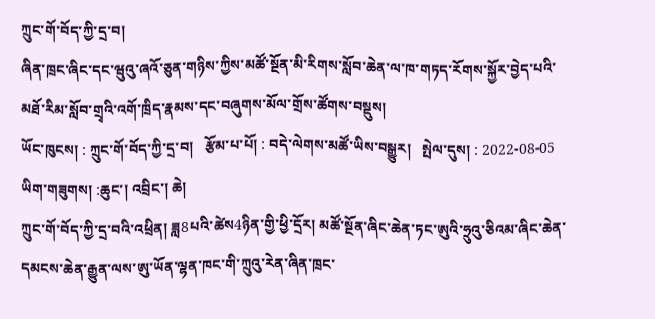ཀྲུང་གོ་བོད་ཀྱི་དྲ་བ།
ཞིན་ཁྲང་ཞིང་དང་ཝུའུ་ཞའོ་ཅུན་གཉིས་ཀྱིས་མཚོ་སྔོན་མི་རིགས་སློབ་ཆེན་ལ་ཁ་གཏད་རོགས་སྐྱོར་བྱེད་པའི་མཐོ་རིམ་སློབ་གྲྭའི་འགོ་ཁྲིད་རྣམས་དང་བཞུགས་མོལ་གྲོས་ཚོགས་བསྡུས།
ཡོང་ཁུངས། : ཀྲུང་གོ་བོད་ཀྱི་དྲ་བ།   རྩོམ་པ་པོ། : བདེ་ལེགས་མཚོ་ཡིས་བསྒྱུར།   སྤེལ་དུས། : 2022-08-05
ཡིག་གཟུགས། :ཆུང་། འབྲིང་། ཆེ།
ཀྲུང་གོ་བོད་ཀྱི་དྲ་བའི་འཕྲིན། ཟླ8པའི་ཚེས4ཉིན་གྱི་ཕྱི་དྲོར། མཚོ་སྔོན་ཞིང་ཆེན་ཏང་ཨུའི་ཧྲུའུ་ཅིའམ་ཞིང་ཆེན་དམངས་ཆེན་རྒྱུན་ལས་ཨུ་ཡོན་ལྷན་ཁང་གི་ཀྲུའུ་རེན་ཞིན་ཁྲང་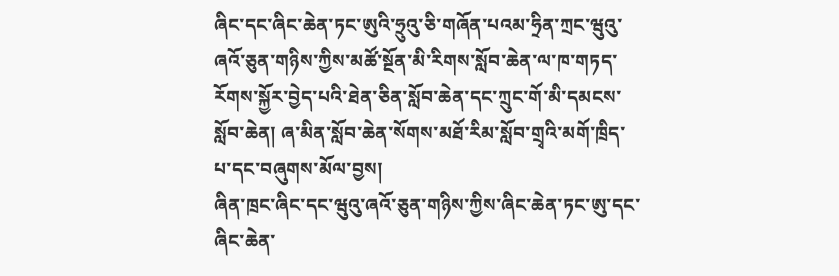ཞིང་དང་ཞིང་ཆེན་ཏང་ཨུའི་ཧྲུའུ་ཅི་གཞོན་པའམ་ཧྲིན་ཀྲང་ཝུའུ་ཞའོ་ཅུན་གཉིས་ཀྱིས་མཚོ་སྔོན་མི་རིགས་སློབ་ཆེན་ལ་ཁ་གཏད་རོགས་སྐྱོར་བྱེད་པའི་ཐེན་ཅིན་སློབ་ཆེན་དང་ཀྲུང་གོ་མི་དམངས་སློབ་ཆེན། ཞ་མིན་སློབ་ཆེན་སོགས་མཐོ་རིམ་སློབ་གྲྭའི་མགོ་ཁྲིད་པ་དང་བཞུགས་མོལ་བྱས།
ཞིན་ཁྲང་ཞིང་དང་ཝུའུ་ཞའོ་ཅུན་གཉིས་ཀྱིས་ཞིང་ཆེན་ཏང་ཨུ་དང་ཞིང་ཆེན་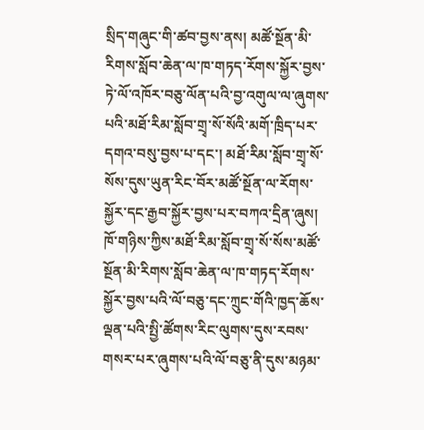སྲིད་གཞུང་གི་ཚབ་བྱས་ནས། མཚོ་སྔོན་མི་རིགས་སློབ་ཆེན་ལ་ཁ་གཏད་རོགས་སྐྱོར་བྱས་ཏེ་ལོ་འཁོར་བཅུ་ལོན་པའི་བྱ་འགུལ་ལ་ཞུགས་པའི་མཐོ་རིམ་སློབ་གྲྭ་སོ་སོའི་མགོ་ཁྲིད་པར་དགའ་བསུ་བྱས་པ་དང་། མཐོ་རིམ་སློབ་གྲྭ་སོ་སོས་དུས་ཡུན་རིང་བོར་མཚོ་སྔོན་ལ་རོགས་སྐྱོར་དང་རྒྱབ་སྐྱོར་བྱས་པར་བཀའ་དྲིན་ཞུས། ཁོ་གཉིས་ཀྱིས་མཐོ་རིམ་སློབ་གྲྭ་སོ་སོས་མཚོ་སྔོན་མི་རིགས་སློབ་ཆེན་ལ་ཁ་གཏད་རོགས་སྐྱོར་བྱས་པའི་ལོ་བཅུ་དང་ཀྲུང་གོའི་ཁྱད་ཆོས་ལྡན་པའི་སྤྱི་ཚོགས་རིང་ལུགས་དུས་རབས་གསར་པར་ཞུགས་པའི་ལོ་བཅུ་ནི་དུས་མཉམ་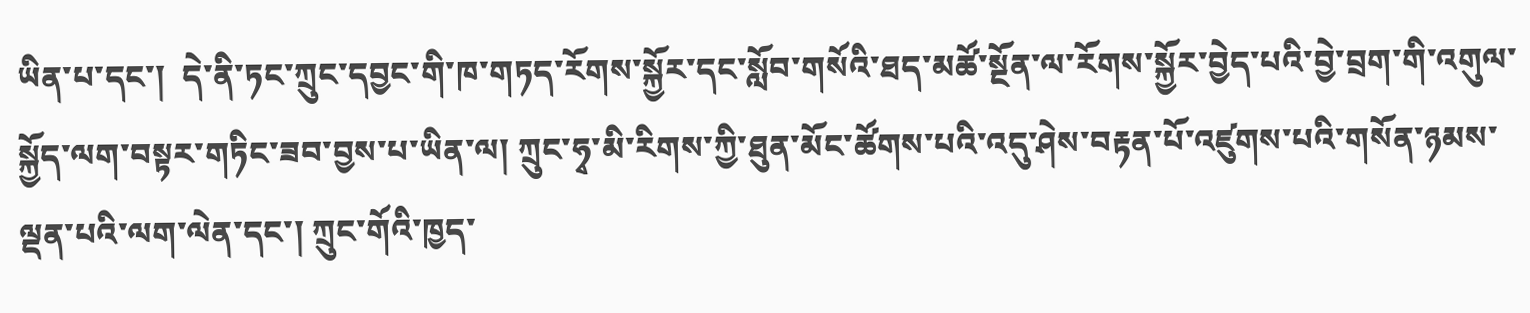ཡིན་པ་དང་།  དེ་ནི་ཏང་ཀྲུང་དབྱང་གི་ཁ་གཏད་རོགས་སྐྱོར་དང་སློབ་གསོའི་ཐད་མཚོ་སྔོན་ལ་རོགས་སྐྱོར་བྱེད་པའི་བྱེ་བྲག་གི་འགུལ་སྐྱོད་ལག་བསྟར་གཏིང་ཟབ་བྱས་པ་ཡིན་ལ། ཀྲུང་ཧྭ་མི་རིགས་ཀྱི་ཐུན་མོང་ཚོགས་པའི་འདུ་ཤེས་བརྟན་པོ་འཛུགས་པའི་གསོན་ཉམས་ལྡན་པའི་ལག་ལེན་དང་། ཀྲུང་གོའི་ཁྱད་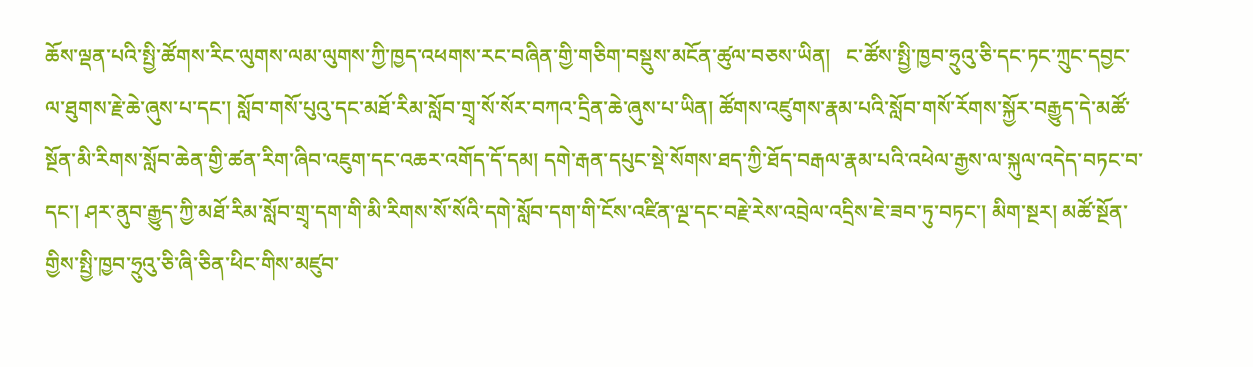ཆོས་ལྡན་པའི་སྤྱི་ཚོགས་རིང་ལུགས་ལམ་ལུགས་ཀྱི་ཁྱད་འཕགས་རང་བཞིན་གྱི་གཅིག་བསྡུས་མངོན་ཚུལ་བཅས་ཡིན།   ང་ཚོས་སྤྱི་ཁྱབ་ཧྲུའུ་ཅི་དང་ཏང་ཀྲུང་དབྱང་ལ་ཐུགས་རྗེ་ཆེ་ཞུས་པ་དང་། སློབ་གསོ་པུའུ་དང་མཐོ་རིམ་སློབ་གྲྭ་སོ་སོར་བཀའ་དྲིན་ཆེ་ཞུས་པ་ཡིན། ཚོགས་འཛུགས་རྣམ་པའི་སློབ་གསོ་རོགས་སྐྱོར་བརྒྱུད་དེ་མཚོ་སྔོན་མི་རིགས་སློབ་ཆེན་གྱི་ཚན་རིག་ཞིབ་འཇུག་དང་འཆར་འགོད་དོ་དམ། དགེ་རྒན་དཔུང་སྡེ་སོགས་ཐད་ཀྱི་ཐོད་བརྒལ་རྣམ་པའི་འཕེལ་རྒྱས་ལ་སྐུལ་འདེད་བཏང་བ་དང་། ཤར་ནུབ་རྒྱུད་ཀྱི་མཐོ་རིམ་སློབ་གྲྭ་དག་གི་མི་རིགས་སོ་སོའི་དགེ་སློབ་དག་གི་ངོས་འཛིན་ལྔ་དང་བརྗེ་རེས་འབྲེལ་འདྲིས་ཇེ་ཟབ་ཏུ་བཏང་། མིག་སྔར། མཚོ་སྔོན་གྱིས་སྤྱི་ཁྱབ་ཧྲུའུ་ཅི་ཞི་ཅིན་ཕིང་གིས་མཛུབ་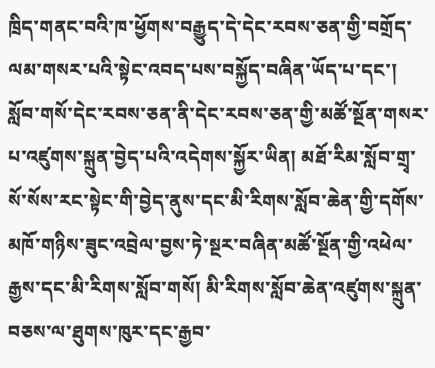ཁྲིད་གནང་བའི་ཁ་ཕྱོགས་བརྒྱུད་དེ་དེང་རབས་ཅན་གྱི་བགྲོད་ལམ་གསར་པའི་སྟེང་འབད་པས་བསྐྱོད་བཞིན་ཡོད་པ་དང་། སློབ་གསོ་དེང་རབས་ཅན་ནི་དེང་རབས་ཅན་གྱི་མཚོ་སྔོན་གསར་པ་འཛུགས་སྐྲུན་བྱེད་པའི་འདེགས་སྐྱོར་ཡིན། མཐོ་རིམ་སློབ་གྲྭ་སོ་སོས་རང་སྟེང་གི་བྱེད་ནུས་དང་མི་རིགས་སློབ་ཆེན་གྱི་དགོས་མཁོ་གཉིས་ཟུང་འབྲེལ་བྱས་ཏེ་སྔར་བཞིན་མཚོ་སྔོན་གྱི་འཕེལ་རྒྱས་དང་མི་རིགས་སློབ་གསོ། མི་རིགས་སློབ་ཆེན་འཛུགས་སྐྲུན་བཅས་ལ་ཐུགས་ཁུར་དང་རྒྱབ་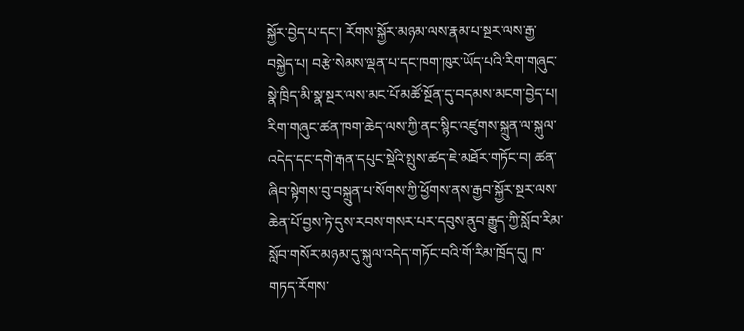སྐྱོར་བྱེད་པ་དང་། རོགས་སྐྱོར་མཉམ་ལས་རྣམ་པ་སྔར་ལས་རྒྱ་བསྐྱེད་པ། བརྩེ་སེམས་ལྡན་པ་དང་ཁག་ཁུར་ཡོད་པའི་རིག་གཞུང་སྣེ་ཁྲིད་མི་སྣ་སྔར་ལས་མང་པོ་མཚོ་སྔོན་དུ་བདམས་མངག་བྱེད་པ། རིག་གཞུང་ཚན་ཁག་ཆེད་ལས་ཀྱི་ནང་སྙིང་འཛུགས་སྐྲུན་ལ་སྐུལ་འདེད་དང་དགེ་རྒན་དཔུང་སྡེའི་སྤུས་ཚད་ཇེ་མཐོར་གཏོང་བ། ཚན་ཞིབ་སྟེགས་བུ་བསྐྲུན་པ་སོགས་ཀྱི་ཕྱོགས་ནས་རྒྱབ་སྐྱོར་སྔར་ལས་ཆེན་པོ་བྱས་ཏེ་དུས་རབས་གསར་པར་དབུས་ནུབ་རྒྱུད་ཀྱི་སློབ་རིམ་སློབ་གསོར་མཉམ་དུ་སྐུལ་འདེད་གཏོང་བའི་གོ་རིམ་ཁྲོད་དུ། ཁ་གཏད་རོགས་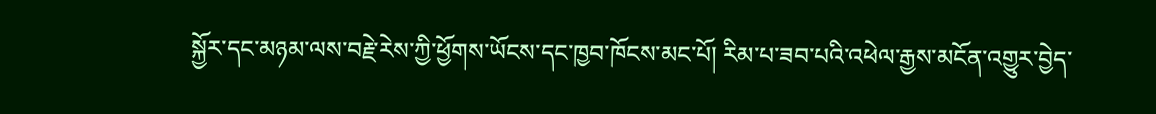སྐྱོར་དང་མཉམ་ལས་བརྗེ་རེས་ཀྱི་ཕྱོགས་ཡོངས་དང་ཁྱབ་ཁོངས་མང་པོ། རིམ་པ་ཟབ་པའི་འཕེལ་རྒྱས་མངོན་འགྱུར་བྱེད་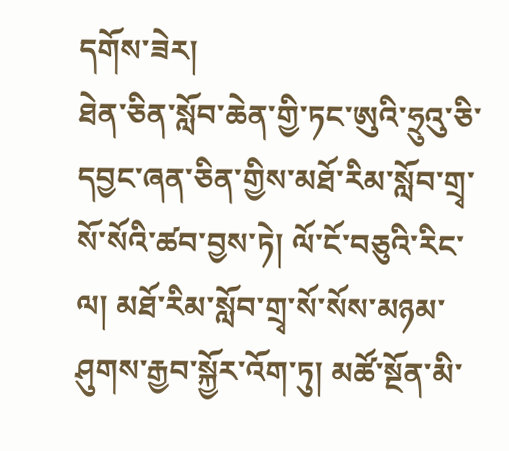དགོས་ཟེར།
ཐེན་ཅིན་སློབ་ཆེན་གྱི་ཏང་ཨུའི་ཧྲུའུ་ཅི་དབྱང་ཞན་ཅིན་གྱིས་མཐོ་རིམ་སློབ་གྲྭ་སོ་སོའི་ཚབ་བྱས་ཏེ། ལོ་ངོ་བཅུའི་རིང་ལ། མཐོ་རིམ་སློབ་གྲྭ་སོ་སོས་མཉམ་ཤུགས་རྒྱབ་སྐྱོར་འོག་ཏུ། མཚོ་སྔོན་མི་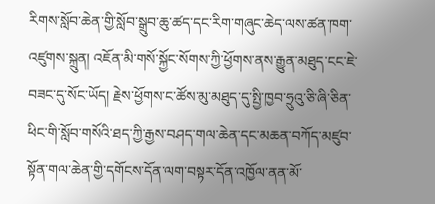རིགས་སློབ་ཆེན་གྱི་སློབ་སྒྲུབ་ཆུ་ཚད་དང་རིག་གཞུང་ཆེད་ལས་ཚན་ཁག་འཛུགས་སྐྲུན། འཇོན་མི་གསོ་སྐྱོང་སོགས་ཀྱི་ཕྱོགས་ནས་རྒྱུན་མཐུད་ངང་ཇེ་བཟང་དུ་སོང་ཡོད། རྗེས་ཕྱོགས་ང་ཚོས་མུ་མཐུད་དུ་སྤྱི་ཁྱབ་ཧྲུའུ་ཅི་ཞི་ཅིན་ཕིང་གི་སློབ་གསོའི་ཐད་ཀྱི་རྒྱས་བཤད་གལ་ཆེན་དང་མཆན་བཀོད་མཛུབ་སྟོན་གལ་ཆེན་གྱི་དགོངས་དོན་ལག་བསྟར་དོན་འཁྱོལ་ནན་མོ་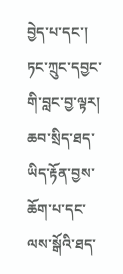བྱེད་པ་དང་། ཏང་ཀྲུང་དབྱང་གི་བླང་བྱ་ལྟར། ཆབ་སྲིད་ཐད་ཡིད་རྟོན་བྱས་ཆོག་པ་དང་ལས་སྒོའི་ཐད་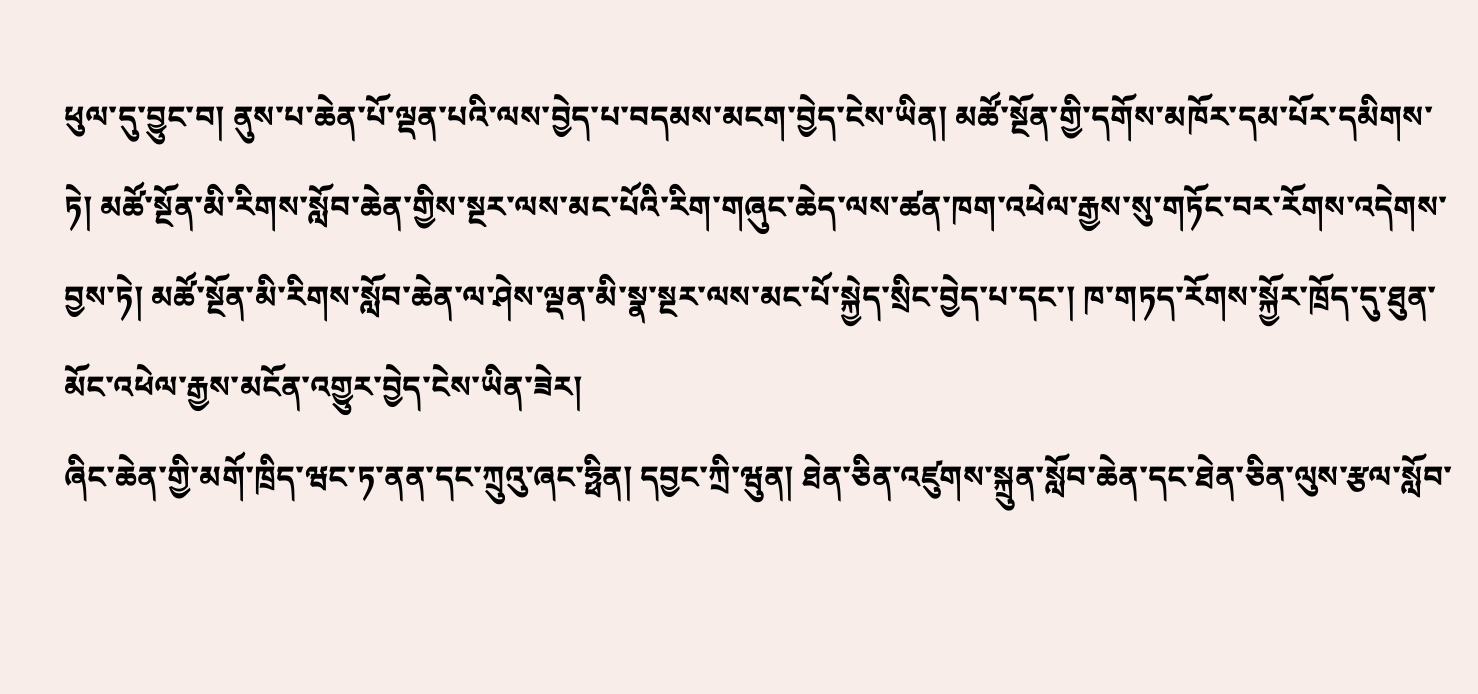ཕུལ་དུ་བྱུང་བ། ནུས་པ་ཆེན་པོ་ལྡན་པའི་ལས་བྱེད་པ་བདམས་མངག་བྱེད་ངེས་ཡིན། མཚོ་སྔོན་གྱི་དགོས་མཁོར་དམ་པོར་དམིགས་ཏེ། མཚོ་སྔོན་མི་རིགས་སློབ་ཆེན་གྱིས་སྔར་ལས་མང་པོའི་རིག་གཞུང་ཆེད་ལས་ཚན་ཁག་འཕེལ་རྒྱས་སུ་གཏོང་བར་རོགས་འདེགས་བྱས་ཏེ། མཚོ་སྔོན་མི་རིགས་སློབ་ཆེན་ལ་ཤེས་ལྡན་མི་སྣ་སྔར་ལས་མང་པོ་སྐྱེད་སྲིང་བྱེད་པ་དང་། ཁ་གཏད་རོགས་སྐྱོར་ཁྲོད་དུ་ཐུན་མོང་འཕེལ་རྒྱས་མངོན་འགྱུར་བྱེད་ངེས་ཡིན་ཟེར།
ཞིང་ཆེན་གྱི་མགོ་ཁྲིད་ཝང་ཏ་ནན་དང་ཀྲུའུ་ཞང་ཧྥིན། དབྱང་ཀྲི་ཝུན། ཐེན་ཅིན་འཛུགས་སྐྲུན་སློབ་ཆེན་དང་ཐེན་ཅིན་ལུས་རྩལ་སློབ་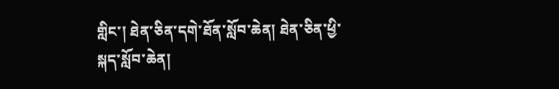གླིང་། ཐེན་ཅིན་དགེ་ཐོན་སློབ་ཆེན། ཐེན་ཅིན་ཕྱི་སྐད་སློབ་ཆེན།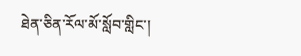ཐེན་ཅིན་རོལ་མོ་སློབ་གླིང་།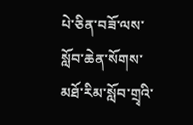པེ་ཅིན་བཟོ་ལས་སློབ་ཆེན་སོགས་མཐོ་རིམ་སློབ་གྲྭའི་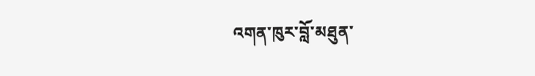འགན་ཁུར་བློ་མཐུན་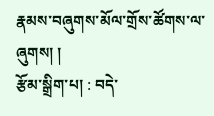རྣམས་བཞུགས་མོལ་གྲོས་ཚོགས་ལ་ཞུགས། །
རྩོམ་སྒྲིག་པ། : བདེ་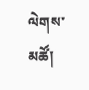ལེགས་མཚོ།